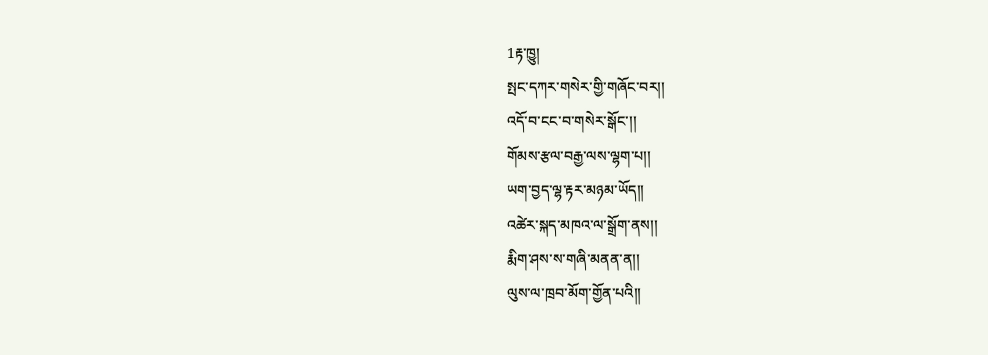1རྟ་ཁྱུ།
སྤང་དཀར་གསེར་གྱི་གཞོང་བར།།
འདོ་བ་ངང་བ་གསེར་སྒོང་།།
གོམས་རྩལ་བརྒྱ་ལས་ལྷག་པ།།
ཡག་བྱད་ལྷ་རྟར་མཉམ་ཡོད།།
འཚེར་སྐད་མཁའ་ལ་སྒྲོག་ནས།།
རྨིག་ཤས་ས་གཞི་མནན་ན།།
ལུས་ལ་ཁྲབ་མོག་གྱོན་པའི།།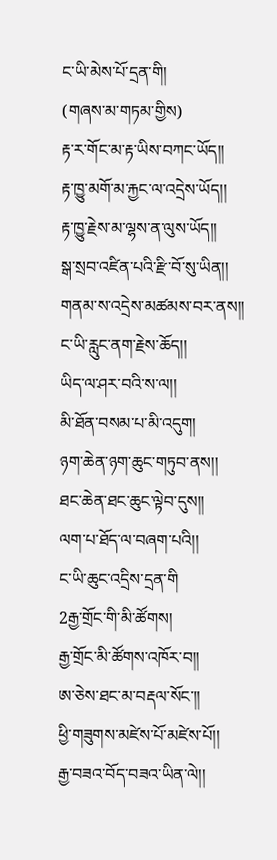ང་ཡི་མེས་པོ་དྲན་གི།
(གཞས་མ་གཏམ་གྱིས)
རྟ་ར་གོང་མ་རྟ་ཡིས་བཀང་ཡོད།།
རྟ་ཁྱུ་མགོ་མ་རྐྱང་ལ་འདྲེས་ཡོད།།
རྟ་ཁྱུ་རྗེས་མ་ལྷས་ན་ལུས་ཡོད།།
སྒ་སྲབ་འཛིན་པའི་རྫི་བོ་སུ་ཡིན།།
གནམ་ས་འདྲེས་མཚམས་བར་ནས།།
ང་ཡི་རླུང་ནག་རྗེས་ཆོད།།
ཡིད་ལ་ཤར་བའི་ས་ལ།།
མི་ཐོན་བསམ་པ་མི་འདུག།
ཉག་ཆེན་ཉག་ཆུང་གཏུབ་ནས།།
ཐང་ཆེན་ཐང་ཆུང་ལྟེབ་དུས།།
ལག་པ་ཐོད་ལ་བཞག་པའི།།
ང་ཡི་ཆུང་འདྲིས་དྲན་གི
2རྒྱ་གྲོང་གི་མི་ཚོགས།
རྒྱ་གྲོང་མི་ཚོགས་འཁོར་བ།།
ཨ་ཅེས་ཐང་མ་བརྡལ་སོང་།།
ཕྱི་གཟུགས་མཛེས་པོ་མཛེས་པོ།།
རྒྱ་བཟའ་བོད་བཟའ་ཡིན་ལེ།།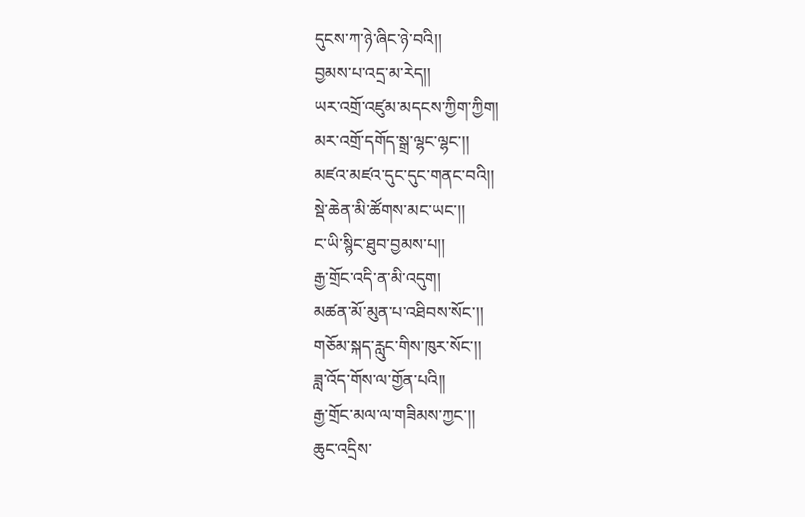དུངས་ཀ་ཉེ་ཞིང་ཉེ་བའི།།
བྱམས་པ་འདྲ་མ་རེད།།
ཡར་འགྲོ་འཛུམ་མདངས་ཀྱིག་ཀྱིག།
མར་འགྲོ་དགོད་སྒྲ་ལྷང་ལྷང་།།
མཛའ་མཛའ་དུང་དུང་གནང་བའི།།
སྡེ་ཆེན་མི་ཚོགས་མང་ཡང་།།
ང་ཡི་སྙིང་ཐུབ་བྱམས་པ།།
རྒྱ་གྲོང་འདི་ན་མི་འདུག།
མཚན་མོ་མུན་པ་འཐིབས་སོང་།།
གཅོམ་སྐད་རླུང་གིས་ཁུར་སོང་།།
ཟླ་འོད་གོས་ལ་གྱོན་པའི།།
རྒྱ་གྲོང་མལ་ལ་གཟིམས་ཀྱང་།།
ཆུང་འདྲིས་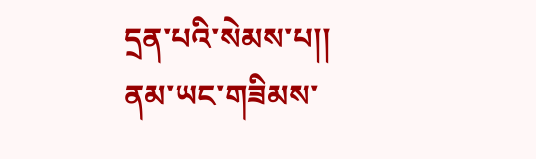དྲན་པའི་སེམས་པ།།
ནམ་ཡང་གཟིམས་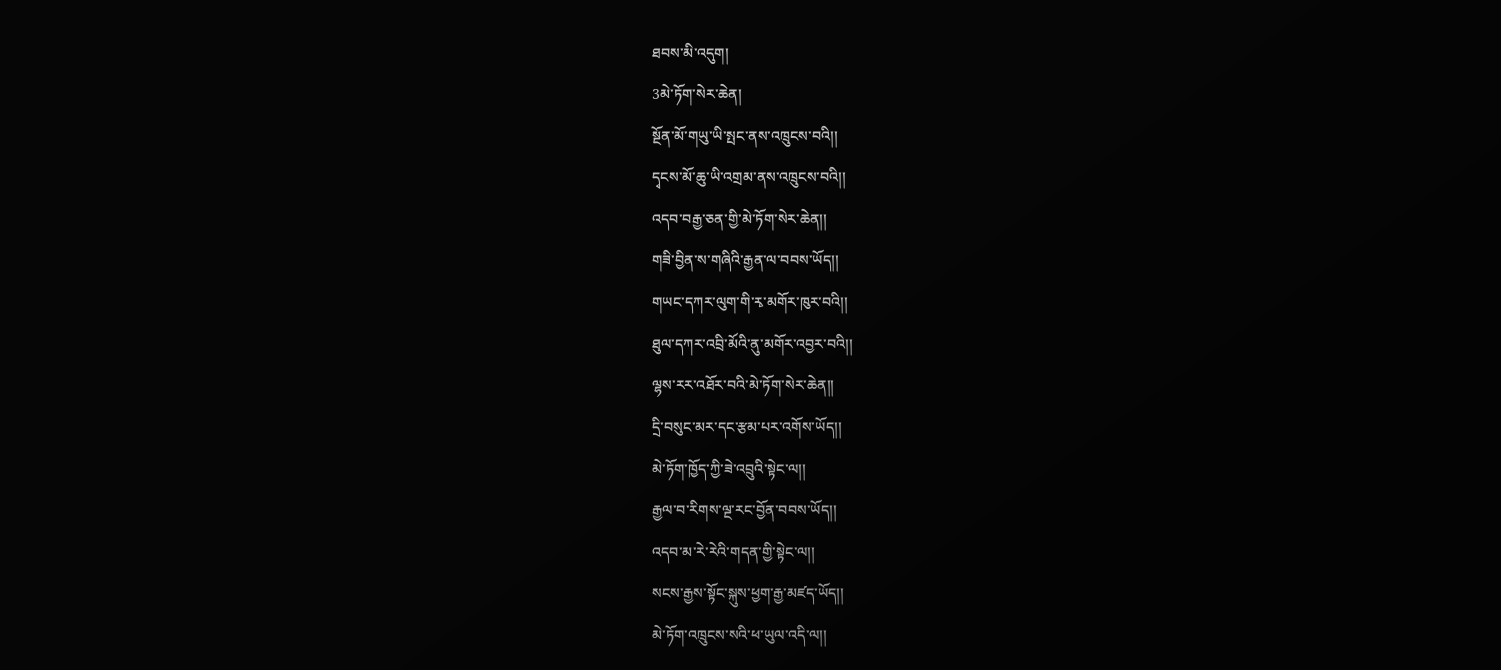ཐབས་མི་འདུག།
3མེ་ཏོག་སེར་ཆེན།
སྔོན་མོ་གཡུ་ཡི་སྤང་ནས་འཁྲུངས་བའི།།
དྭངས་མོ་ཆུ་ཡི་འགྲམ་ནས་འཁྲུངས་བའི།།
འདབ་བརྒྱ་ཅན་གྱི་མེ་ཏོག་སེར་ཆེན།།
གཟི་བྱིན་ས་གཞིའི་རྒྱན་ལ་བབས་ཡོད།།
གཡང་དཀར་ལུག་གི་རྭ་མགོར་ཁུར་བའི།།
ཐུལ་དཀར་འབྲི་མོའི་ནུ་མགོར་འབྱར་བའི།།
ལྷས་རར་འཐོར་བའི་མེ་ཏོག་སེར་ཆེན།།
དྲི་བསུང་མར་དང་རྩམ་པར་འགོས་ཡོད།།
མེ་ཏོག་ཁྱོད་ཀྱི་ཟེ་འབྲུའི་སྟེང་ལ།།
རྒྱལ་བ་རིགས་ལྔ་རང་བྱོན་བབས་ཡོད།།
འདབ་མ་རེ་རེའི་གདན་གྱི་སྟེང་ལ།།
སངས་རྒྱས་སྟོང་སྐུས་ཕྱག་རྒྱ་མཛད་ཡོད།།
མེ་ཏོག་འཁྲུངས་སའི་ཕ་ཡུལ་འདི་ལ།།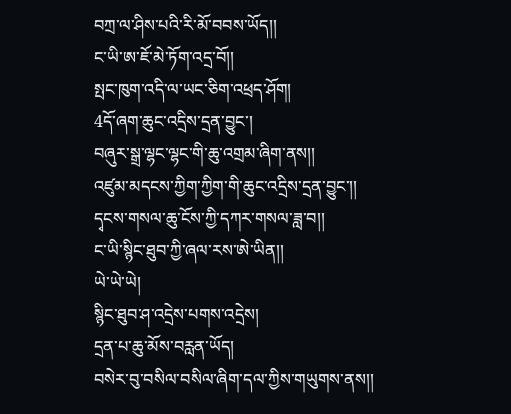བཀྲ་ལ་ཤིས་པའི་རི་མོ་བབས་ཡོད།།
ང་ཡི་ཨ་ཇོ་མེ་ཏོག་འདྲ་བོ།།
སྤང་ཁུག་འདི་ལ་ཡང་ཅིག་འཕྲད་ཤོག།
4དོ་ཞག་ཆུང་འདྲིས་དྲན་བྱུང་།
བཞུར་སྒྲ་ལྷང་ལྷང་གི་ཆུ་འགྲམ་ཞིག་ནས།།
འཛུམ་མདངས་ཀྱིག་ཀྱིག་གི་ཆུང་འདྲིས་དྲན་བྱུང་།།
དྭངས་གསལ་ཆུ་ངོས་ཀྱི་དཀར་གསལ་ཟླ་བ།།
ང་ཡི་སྙིང་ཐུབ་ཀྱི་ཞལ་རས་ཨེ་ཡིན།།
ཡེ་ཡེ་ཡེ།
སྙིང་ཐུབ་ཤ་འདྲེས་པགས་འདྲེས།
དྲན་པ་ཆུ་མོས་བརླན་ཡོད།
བསེར་བུ་བསིལ་བསིལ་ཞིག་དལ་ཀྱིས་གཡུགས་ནས།།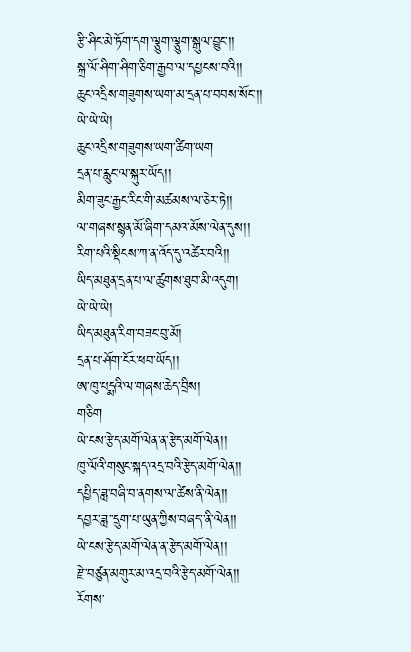རྩི་ཤིང་མེ་ཏོག་དག་ལྕུག་ལྕུག་སྒུལ་བྱུང་།།
སྐྲ་ལོ་ཤིག་ཤིག་ཅིག་རྒྱབ་ལ་དཔྱངས་བའི།།
ཆུང་འདྲིས་གཟུགས་ཡག་མ་དྲན་པ་བབས་སོང་།།
ཡེ་ཡེ་ཡེ།
ཆུང་འདྲིས་གཟུགས་ཡག་ཚིག་ཡག
དྲན་པ་རླུང་ལ་སྐུར་ཡོད།།
མིག་ཟུང་རྒྱང་རིང་གི་མཚམས་ལ་ཅེར་ཏེ།།
ལ་གཞས་སྙན་མོ་ཞིག་དམའ་མོས་ལེན་དུས།།
རིག་པའི་སྡིངས་ཀ་ན་འོད་དུ་འཚེར་བའི།།
ཡིད་མཐུན་དྲན་པ་ལ་ཚུགས་ཐུབ་མི་འདུག།
ཡེ་ཡེ་ཡེ།
ཡིད་མཐུན་རིག་བཟང་བུ་མོ།
དྲན་པ་ཤོག་ངོར་ཕབ་ཡོད།།
ཨ་ཁུ་པདྨའི་ལ་གཞས་ཆེད་བྲིས།
གཅིག
ཡེ་ངས་རྩེད་མགོ་ལེན་ན་རྩེད་མགོ་ལེན།།
ཁུ་ལོའི་གསུང་སྐད་འདྲ་བའི་རྩེད་མགོ་ལེན།།
དཔྱིད་ཟླ་བཞི་བ་ནགས་ལ་ཚེས་ནི་ལེན།།
དབྱར་ཟླ་་དྲུག་པ་ཡུན་ཀྱིས་བཞད་་ནི་ལེན།།
ཡེ་ངས་རྩེད་མགོ་ལེན་ན་རྩེད་མགོ་ལེན།།
རྫེ་བཙུན་མགུར་མ་འདྲ་བའི་རྩེད་མགོ་ལེན།།
རོགས་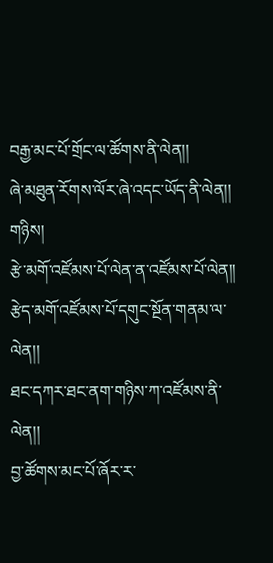བརྒྱ་མང་པོ་གྲོང་ལ་ཚོགས་ནི་ལེན།།
ཞེ་མཐུན་རོགས་ལོར་ཞེ་འདང་ཡོད་ནི་ལེན།།
གཉིས།
རྩེ་མགོ་འཛོམས་པོ་ལེན་ན་འཛོམས་པོ་ལེན།།
རྩེད་མགོ་འཛོམས་པོ་དགུང་སྔོན་གནམ་ལ་ལེན།།
ཐང་དཀར་ཐང་ནག་གཉིས་ཀ་འཛོམས་ནི་ལེན།།
བྱ་ཚོགས་མང་པོ་ཞོར་ར་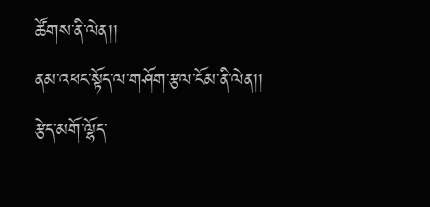ཚོགས་ནི་ལེན།།
ནམ་འཕང་སྟོད་ལ་གཤོག་རྩལ་ངོམ་ནི་ལེན།།
རྩེད་མགོ་ལྷོད་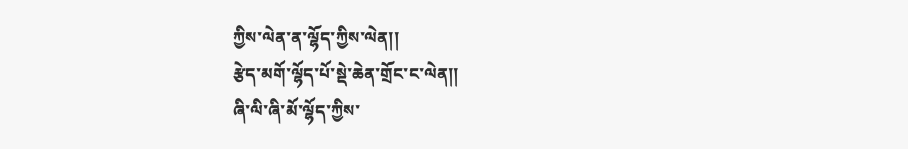ཀྱིས་ལེན་ན་ལྷོད་ཀྱིས་ལེན།།
རྩེད་མགོ་ལྷོད་པོ་སྡེ་ཆེན་གྲོང་ང་ལེན།།
ཞི་ལི་ཞི་མོ་ལྷོད་ཀྱིས་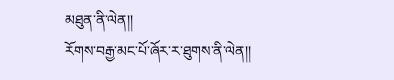མཐུན་ནི་ལེན།།
རོགས་བརྒྱ་མང་པོ་ཞོར་ར་ཐུགས་ནི་ལེན།།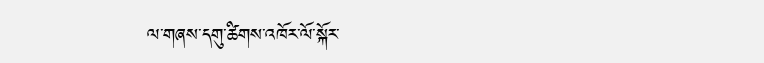ལ་གཞས་དགུ་ཚིགས་འཁོར་ལོ་སྐོར་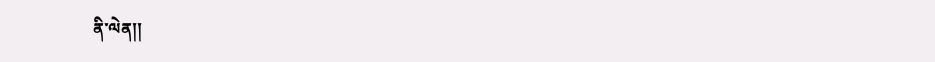ནི་ལེན།།